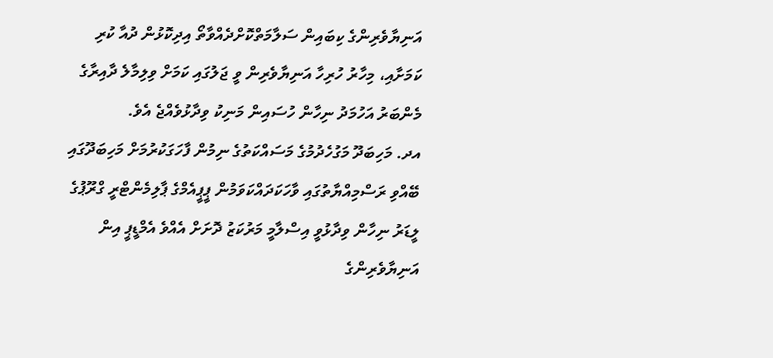އަނިޔާވެރިންގެ ކިބައިން ސަލާމަތްކޮށްދެއްވާތޯ އިދިކޮޅުން ދުއާ ކުރި ކަމަށާއި، މިހާރު ހުރިހާ އަނިޔާވެރިން ވީ ޖަލުގައި ކަމަށް ވިލިމާލެ ދާއިރާގެ މެންބަރު އަހުމަދު ނިހާން ހުސައިން މަނިކު ވިދާޅުވެއްޖެ އެވެ.
އދ. މަހިބަދޫ މަގުހެދުމުގެ މަސައްކަތުގެ ނިމުން ފާހަގަކުރުމަށް މަހިބަދޫގައި ބޭއްވި ރަސްމިއްޔާތުގައި ވާހަކަދައްކަވަމުން ޕީޕީއެމްގެ ޕާލިމެންޓްރީ ގްރޫޕުގެ ލީޑަރު ނިހާން ވިދާޅުވީ އިސްލާމީ މަރުކަޒު ދޮށަށް އެއްވެ އެމްޑީޕީ އިން އަނިޔާވެރިންގެ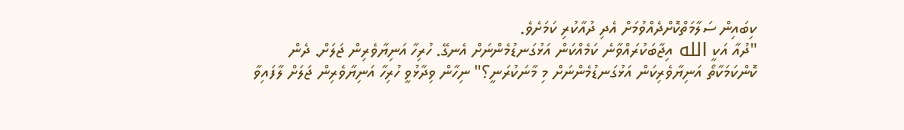ކިބައިން ސަލާމަތްކޮށްދެއްވުމަށް އެދި ދުއާކުރި ކަމަށެވެ.
"ދުއާ އަކީ الله އިޖާބަކުރައްވާނެ ކަމެއްކަން އަޅުގަނޑުމެންނަށް އެނގޭ. ހުރިހާ އަނިޔާވެރިން ޖަލަށް. ދެން ކޮންކަމަކާތޯ އަނިޔާވެރިކަން އަޅުގަނޑުމެންނަށް މި މާނަކުރަނީ؟" ނިހާން ވިދާޅުވީ ހުރިހާ އަނިޔާވެރިން ޖަލަށް ލާފައިވާ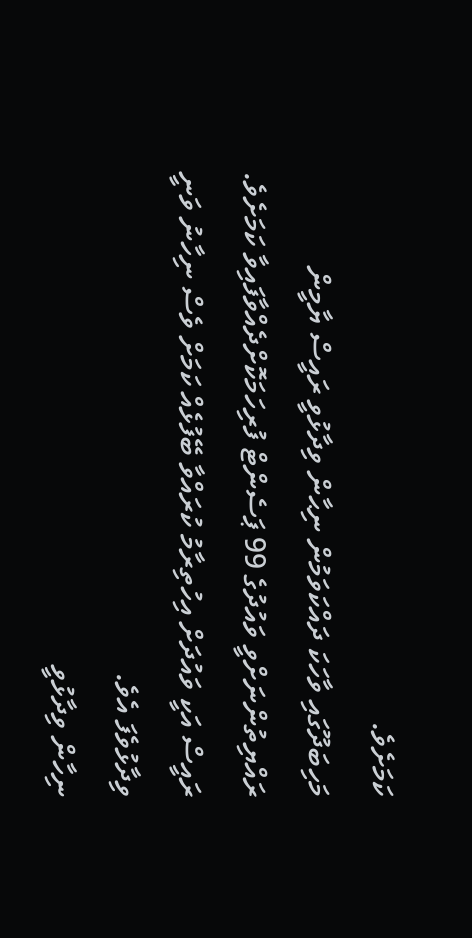ކަމަށެވެ.
މަހިބަދޫގައި ވާހަކަ ދައްކަވަމުން ނިޙާން ވިދާޅުވީ ރައީސް ޔާމީން ރައްޔިތުންނަށްވީ ވައުދުގެ 99 ޕަސެންޓް ފުރިހަމަކޮށްދެއްވާފައިވާ ކަމަށެވެ. ރައީސް އަކީ ވައުދަށް އިހުތިރާމު ކުރައްވާ ބޭފުޅެއް ކަމަށް ވެސް ނިހާނު ވަނީ ވިދާޅުވެފަ އެވެ.
ނިހާން ވިދާޅުވީ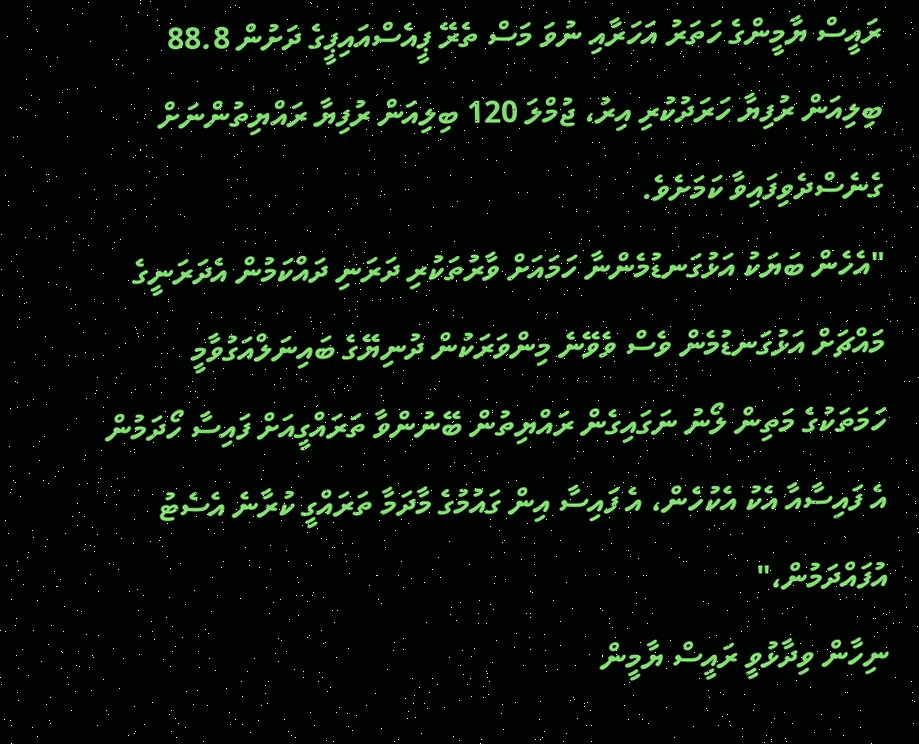ރައީސް ޔާމީންގެ ހަތަރު އަހަރާއި ނުވަ މަސް ތެރޭ ޕީއެސްއައިޕީގެ ދަށުން 88.8 ބިލިއަން ރުފިޔާ ހަރަދުކުރި އިރު، ޖުމްލަ 120 ބިލިއަން ރުފިޔާ ރައްޔިތުންނަށް ގެނެސްދެވިފައިވާ ކަމަށެވެ.
"އެހެން ބަޔަކު އަޅުގަނޑުމެންނާ ހަމައަށް ވާރުތަކުރި ދަރަނި ދައްކަމުން އެދަރަނީގެ މައްޗަށް އަޅުގަނޑުމެން ވެސް ވެވޭނެ މިންވަރަކުން ދުނިޔޭގެ ބައިނަލްއަގުވާމީ ހަމަތަކުގެ މަތިން ލޯނު ނަގައިގެން ރައްޔިތުން ބޭނުންވާ ތަރައްގީއަށް ފައިސާ ހޯދަމުން އެ ފައިސާއާ އެކު އެކުހެން، އެ ފައިސާ އިން ގައުމުގެ މާދަމާ ތަރައްގީ ކުރާނެ އެސެޓު އުފައްދަމުން،"
ނިހާން ވިދާޅުވީ ރައީސް ޔާމީން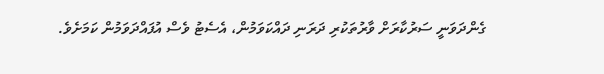ގެންދަވަނީ ސަރުކާރަށް ވާރުތަކުރި ދަރަނި ދައްކަވަމުން، އެސެޓު ވެސް އުފައްދަވަމުން ކަމަށެވެ.